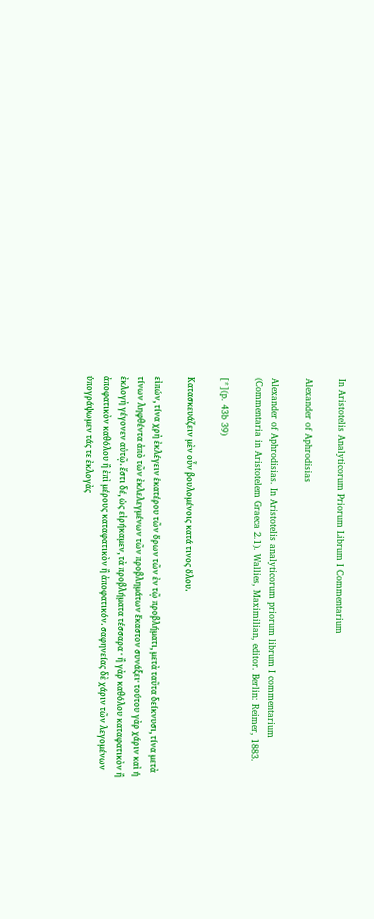In Aristotelis Analyticorum Priorum Librum I Commentarium

Alexander of Aphrodisias

Alexander of Aphrodisias. In Aristotelis analyticorum priorum librum I commentarium (Commentaria in Aristotelem Graeca 2.1). Wallies, Maximilian, editor. Berlin: Reimer, 1883.

[*](p. 43b 39)

Κατασκευάζειν μὲν οὖν βουλομένοις κατά τινος ὅλου.

εἰπών, τίνα χρὴ ἐκλέγειν ἑκατέρου τῶν ὅρων τῶν ἐν τῷ προβλήματι, μετὰ ταῦτα δείκνυσι, τίνα μετὰ τίνων ληφθέντα ἀπὸ τῶν ἐκλελεγμένων τῶν προβλημάτων ἕκαστον συνάξει· τούτου γὰρ χάριν καὶ ἡ ἐκλογὴ γέγονεν αὐτῷ. ἔστι δέ, ὡς εἰρήκαμεν, τὰ προβλήματα τέσσαρα · ἢ γὰρ καθόλου καταφατικὸν ἢ ἀποφατικὸν καθόλου ἢ ἐπὶ μέρους καταφατικὸν ἢ ἀποφατικόν. σαφηνείας δὲ χάριν τῶν λεγομένων ὑπογράψωμεν τάς τε ἐκλογὰς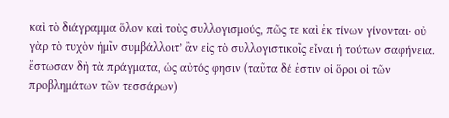καὶ τὸ διάγραμμα ὅλον καὶ τοὺς συλλογισμούς, πῶς τε καὶ ἐκ τίνων γίνονται· οὐ γὰρ τὸ τυχὸν ἡμῖν συμβάλλοιτ’ ἂν εἰς τὸ συλλογιστικοῖς εἶναι ἡ τούτων σαφήνεια. ἔστωσαν δὴ τὰ πράγματα, ὡς αὐτός φησιν (ταῦτα δέ ἐστιν οἱ ὅροι οἱ τῶν προβλημάτων τῶν τεσσάρων)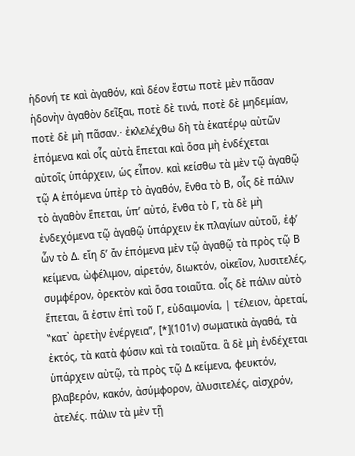ἡδονή τε καὶ ἀγαθόν, καὶ δέον ἔστω ποτὲ μὲν πᾶσαν ἡδονὴν ἀγαθὸν δεῖξαι, ποτὲ δὲ τινά, ποτὲ δὲ μηδεμίαν, ποτὲ δὲ μὴ πᾶσαν.· ἐκλελέχθω δὴ τὰ ἑκατέρῳ αὐτῶν ἑπόμενα καὶ οἷς αὐτὰ ἕπεται καὶ ὅσα μὴ ἐνδέχεται αὐτοῖς ὑπάρχειν, ὡς εἶπον. καὶ κείσθω τὰ μὲν τῷ ἀγαθῷ τῷ Α ἑπόμενα ὑπὲρ τὸ ἀγαθόν, ἔνθα τὸ Β, οἷς δὲ πάλιν τὸ ἀγαθὸν ἕπεται, ὑπ’ αὐτό, ἔνθα τὸ Γ, τὰ δὲ μὴ ἐνδεχόμενα τῷ ἀγαθῷ ὑπάρχειν ἐκ πλαγίων αὐτοῦ, ἐφ’ ὧν τὸ Δ. εἴη δ’ ἄν ἑπόμενα μὲν τῷ ἀγαθῷ τὰ πρὸς τῷ Β κείμενα, ὠφέλιμον, αἱρετόν, διωκτόν, οἰκεῖον, λυσιτελές, συμφέρον, ὀρεκτὸν καὶ ὅσα τοιαῦτα. οἷς δὲ πάλιν αὐτὸ ἕπεται, ἅ ἐστιν ἐπὶ τοῦ Γ, εὐδαιμονία, | τέλειον, ἀρεταί, ‟κατ᾿ ἀρετὴν ἐνέργεια”, [*](101ν) σωματικὰ ἀγαθά, τὰ ἐκτός, τὰ κατὰ φύσιν καὶ τὰ τοιαῦτα. ἃ δὲ μὴ ἐνδέχεται ὑπάρχειν αὐτῷ, τὰ πρὸς τῷ Δ κείμενα, φευκτόν, βλαβερόν, κακόν, ἀσύμφορον, ἀλυσιτελές, αἰσχρόν, ἀτελές. πάλιν τὰ μὲν τῇ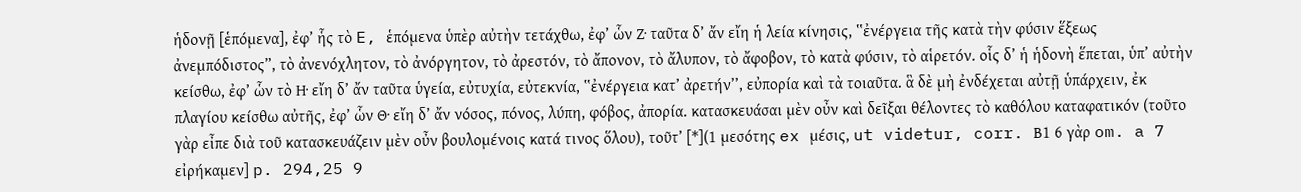ἡδονῇ [ἑπόμενα], ἐφ’ ἧς τὸ E, ἑπόμενα ὑπὲρ αὐτὴν τετάχθω, ἐφ’ ὧν Ζ· ταῦτα δ’ ἄν εἴη ἡ λεία κίνησις, ‟ἐνέργεια τῆς κατὰ τὴν φύσιν ἕξεως ἀνεμπόδιστος”, τὸ ἀνενόχλητον, τὸ ἀνόργητον, τὸ ἀρεστόν, τὸ ἄπονον, τὸ ἄλυπον, τὸ ἄφοβον, τὸ κατὰ φύσιν, τὸ αἱρετόν. οἷς δ’ ἡ ἡδονὴ ἕπεται, ὑπ’ αὐτὴν κείσθω, ἐφ’ ὧν τὸ Η· εἴη δ’ ἄν ταῦτα ὑγεία, εὐτυχία, εὐτεκνία, ‟ἐνέργεια κατ’ ἀρετήν’’, εὐπορία καὶ τὰ τοιαῦτα. ἃ δὲ μὴ ἐνδέχεται αὐτῇ ὑπάρχειν, ἐκ πλαγίου κείσθω αὐτῆς, ἐφ’ ὧν Θ· εἴη δ’ ἄν νόσος, πόνος, λύπη, φόβος, ἀπορία. κατασκευάσαι μὲν οὖν καὶ δεῖξαι θέλοντες τὸ καθόλου καταφατικόν (τοῦτο γὰρ εἶπε διὰ τοῦ κατασκευάζειν μὲν οὖν βουλομένοις κατά τινος ὅλου), τοῦτ’ [*](1 μεσότης ex μέσις, ut videtur, corr. Β1 6 γὰρ om. a 7 εἰρήκαμεν] p. 294,25 9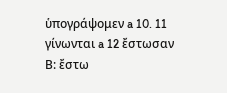ὑπογράψομεν a 10. 11 γίνωνται a 12 ἔστωσαν Β: ἔστω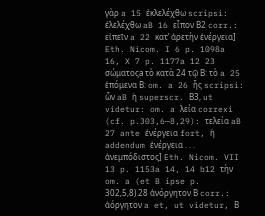γὰρ a 15 ἐκλελέχθω scripsi: ἐλελέχθω aB 16 εἶπον Β2 corr.: εἰπεῖν a 22 κατ’ ἀρετὴν ἐνέργεια] Eth. Nicom. I 6 p. 1098a 16, X 7 p. 1177a 12 23 σώματοςa τὸ κατὰ 24 τῷ Β: τὸ a 25 ἑπόμενα Β: om. a 26 ἧς scripsi: ὧν aB ἡ superscr. Β3, ut videtur: om. a λεία correxi (cf. p.303,6—8,29): τελεία aB 27 ante ἐνέργεια fort, ἡ addendum ἐνέργεια . . . ἀνεμπόδιστος] Eth. Nicom. VII 13 p. 1153a 14, 14 b12 τὴν om. a (et B ipse p. 302,5,8) 28 ἀνόργητον Β corr.: ἀόργητον a et, ut videtur, Β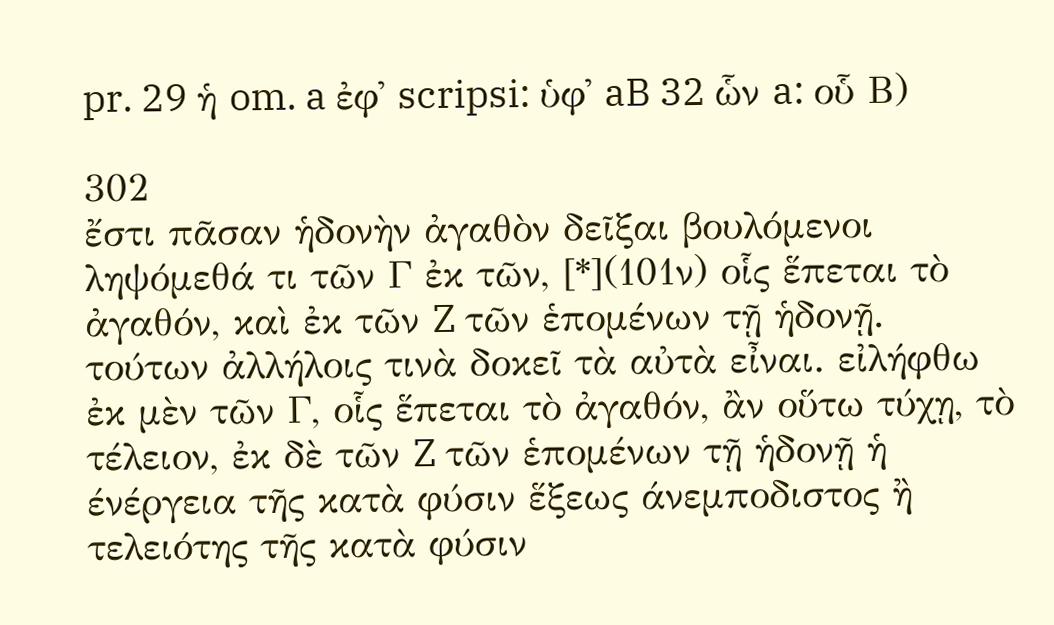pr. 29 ἡ om. a ἐφ᾿ scripsi: ὑφ᾿ aB 32 ὧν a: οὗ Β)

302
ἔστι πᾶσαν ἡδονὴν ἀγαθὸν δεῖξαι βουλόμενοι ληψόμεθά τι τῶν Γ ἐκ τῶν, [*](101ν) οἷς ἕπεται τὸ ἀγαθόν, καὶ ἐκ τῶν Z τῶν ἑπομένων τῇ ἡδονῇ. τούτων ἀλλήλοις τινὰ δοκεῖ τὰ αὐτὰ εἶναι. εἰλήφθω ἐκ μὲν τῶν Γ, οἷς ἕπεται τὸ ἀγαθόν, ἂν οὕτω τύχῃ, τὸ τέλειον, ἐκ δὲ τῶν Z τῶν ἑπομένων τῇ ἡδονῇ ἡ ένέργεια τῆς κατὰ φύσιν ἕξεως άνεμποδιστος ἢ τελειότης τῆς κατὰ φύσιν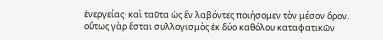ἐνεργείας· καὶ ταῦτα ὡς ἓν λαβόντες ποιήσομεν τὸν μέσον ὅρον. οὕτως γὰρ ἔσται συλλογισμὸς ἐκ δύο καθόλου καταφατικῶν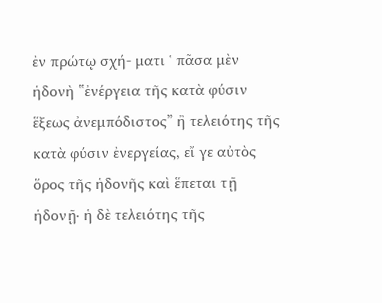ἐν πρώτῳ σχή- ματι ῾ πᾶσα μὲν ἡδονὴ ‟ἐνέργεια τῆς κατὰ φύσιν ἕξεως ἀνεμπόδιστος” ἢ τελειότης τῆς κατὰ φύσιν ἐνεργείας, εἴ γε αὐτὸς ὅρος τῆς ἡδονῆς καὶ ἕπεται τῇ ἡδονῇ· ἡ δὲ τελειότης τῆς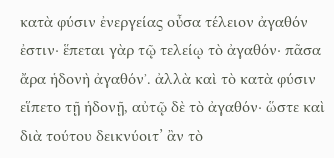κατὰ φύσιν ἐνεργείας οὖσα τέλειον ἀγαθόν ἐστιν· ἕπεται γὰρ τῷ τελείῳ τὸ ἀγαθόν· πᾶσα ἄρα ἡδονὴ ἀγαθόν᾿. ἀλλὰ καὶ τὸ κατὰ φύσιν εἵπετο τῇ ἡδονῇ, αὐτῷ δὲ τὸ ἀγαθόν· ὥστε καὶ διὰ τούτου δεικνύοιτ’ ἂν τὸ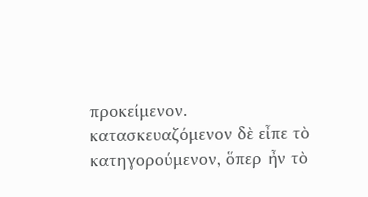προκείμενον. κατασκευαζόμενον δὲ εἶπε τὸ κατηγορούμενον, ὅπερ ἦν τὸ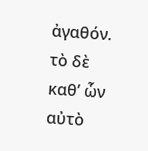ἀγαθόν. τὸ δὲ καθ’ ὧν αὐτὸ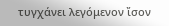τυγχάνει λεγόμενον ἴσον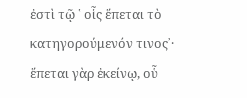ἐστὶ τῷ ῾ οἷς ἕπεται τὸ κατηγορούμενόν τινος᾿· ἕπεται γὰρ ἐκείνῳ, οὗ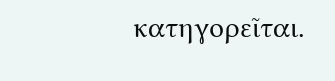κατηγορεῖται.